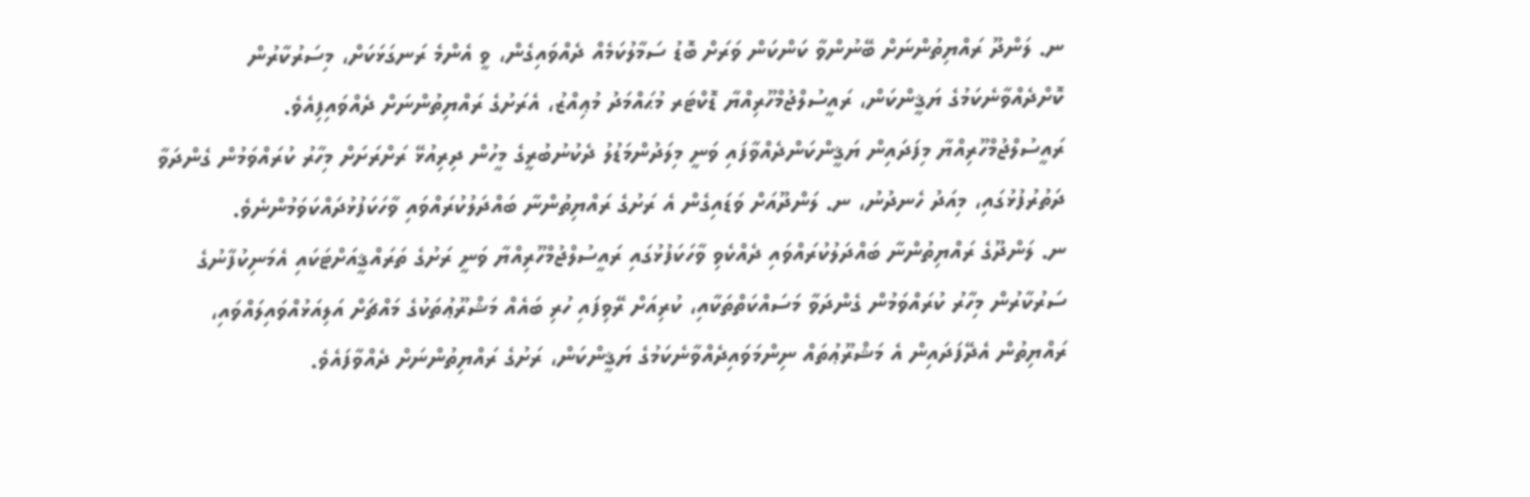ނ. ލަންދޫ ރައްޔިތުންނަށް ބޭނުންވާ ކަންކަން ވަރަށް ބޮޑު ސަމާލުކަމެއް ދެއްވައިގެން، ވީ އެންމެ ރަނގަޅަކަށް، މިސަރުކާރުން ކޮށްދެއްވާނެކަމުގެ ޔަޤީންކަން، ރައީސުލްޖުމްހޫރިއްޔާ ޑޮކްޓަރ މުޙައްމަދު މުޢިއްޒު، އެރަށުގެ ރައްޔިތުންނަށް ދެއްވައިފިއެވެ.
ރައީސުލްޖުމްހޫރިއްޔާ މިފަދައިން ޔަޤީންކަންދެއްވާފައި ވަނީ މިލަދުންމަޑުލު ދެކުނުބުރީގެ މީހުން ދިރިއުޅޭ ރަށްރަށަށް މިހާރު ކުރައްވަމުން ގެންދަވާ ދަތުރުފުޅުގައި، މިއަދު ހެނދުނު، ނ. ލަންދޫއަށް ވަޑައިގެން އެ ރަށުގެ ރައްޔިތުންނާ ބައްދަލުކުރައްވައި ވާހަކަފުޅުދައްކަވަމުންނެވެ.
ނ. ލަންދޫގެ ރައްޔިތުންނާ ބައްދަލުކުރައްވައި ދެއްކެވި ވާހަކަފުޅުގައި ރައީސުލްޖުމްހޫރިއްޔާ ވަނީ ރަށުގެ ތަރައްޤީއަށްޓަކައި އެމަނިކުފާނުގެ ސަރުކާރުން މިހާރު ކުރައްވަމުން ގެންދަވާ މަސައްކަތްތަކާއި، ކުރިއަށް ރޭވިފައި ހުރި ބައެއް މަޝްރޫޢުތަކުގެ މައްޗަށް އަލިއަޅުއްވައިލައްވައި، ރައްޔިތުން އެދޭފަދައިން އެ މަޝްރޫޢުތައް ނިންމަވައިދެއްވާނެކަމުގެ ޔަޤީންކަން، ރަށުގެ ރައްޔިތުންނަށް ދެއްވާފައެވެ.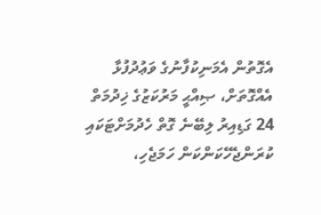އެގޮތުން އެމަނިކުފާނުގެ ވަޢުދުފުޅާ އެއްގޮތަށް، ޞިއްޙީ މަރުކަޒުގެ ޚިދުމަތް 24 ގަޑިއިރު ލިބޭނެ ގޮތް ހެދުމަށްޓަކައި ކުރަންޖެހޭކަންކަން ހަމަޖެހި،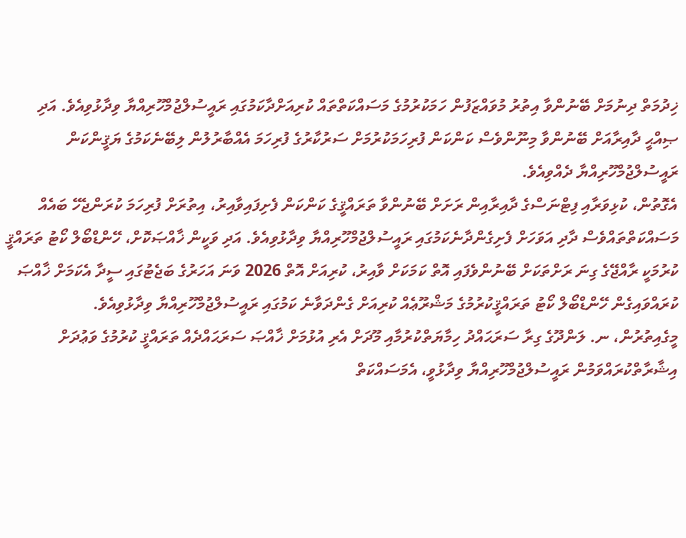ޚިދުމަތް ދިނުމަށް ބޭނުންވާ އިތުރު މުވައްޒަފުން ހަމަކުރުމުގެ މަސައްކަތްތައް ކުރިއަށްދާކަމުގައި ރައީސުލްޖުމްހޫރިއްޔާ ވިދާޅުވިއެވެ. އަދި ޞިއްޙީ ދާއިރާއަށް ބޭނުންވާ މިނޫންވެސް ކަންކަން ފުރިހަމަކުރުމަށް ސަރުކާރުގެ ފުރިހަމަ އެއްބާރުލުން ލިބޭނެކަމުގެ ޔަޤީންކަން ރައީސުލްޖުމްހޫރިއްޔާ ދެއްވިއެވެ.
އެގޮތުން، ކުޅިވަރާއި ފިޓްނަސްގެ ދާއިރާއިން ރަށަށް ބޭނުންވާ ތަރައްޤީގެ ކަންކަން ފެށިފައިވާއިރު، އިތުރަށް ފުރިހަމަ ކުރަންޖެހޭ ބައެއް މަސައްކަތްތައްވެސް ދާދި އަވަހަށް ފެށިގެންދާނެކަމުގައި ރައީސުލްޖުމްހޫރިއްޔާ ވިދާޅުވިއެވެ. އަދި ވަކީން ޚާއްޞަކޮށް، ހޭންޑްބޯލް ކޯޓު ތަރައްޤީ ކުރުމަކީ ރާއްޖޭގެ ގިނަ ރަށްތަކަށް ބޭނުންވެފައި އޮތް ކަމަކަށް ވާއިރު، ކުރިއަށް އޮތް 2026 ވަނަ އަހަރުގެ ބަޖެޓުގައި ސީދާ އެކަމަށް ޚާއްޞަ ކުރައްވައިގެން ހޭންޑްބޯލް ކޯޓު ތަރައްޤީކުރުމުގެ މަޝްރޫޢެއް ކުރިއަށް ގެންދަވާނެ ކަމުގައި ރައީސުލްޖުމްހޫރިއްޔާ ވިދާޅުވިއެވެ.
މީގެއިތުރުން، ނ. ލަންދޫގެ ގިރާ ސަރަޙައްދު ހިމާޔަތްކުރުމާއި މޫދަށް އެރި އުޅުމަށް ޚާއްޞަ ސަރަޙައްދެއް ތަރައްޤީ ކުރުމުގެ ވަޢުދަށް އިޝާރާތްކުރައްވަމުން ރައީސުލްޖުމްހޫރިއްޔާ ވިދާޅުވީ، އެމަސައްކަތް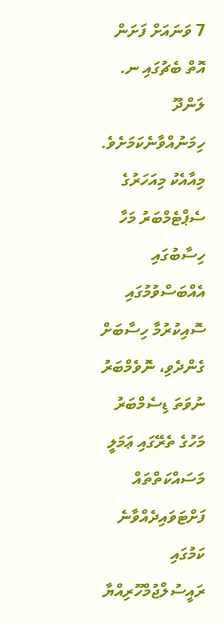7 ވަނައަށް ފަށަން އޮތް ބެޗުގައި ނ. ލަންދޫ ހިމަނުއްވާނެކަމަށެވެ. މިއާއެކު މިއަހަރުގެ ސެޕްޓެމްބަރު މަހާ ހިސާބުގައި އެއްބަސްވުމުގައި ސޮއިކުރުމާ ހިސާބަށް ގެންދެވި، ނޮވެމްބަރު ނުވަތަ ޑިސެމްބަރު މަހުގެ ތެރޭގައި ޢަމަލީ މަސައްކަތްތައް ފަށްޓަވައިދެއްވާނެ ކަމުގައި ރައީސުލްޖުމްހޫރިއްޔާ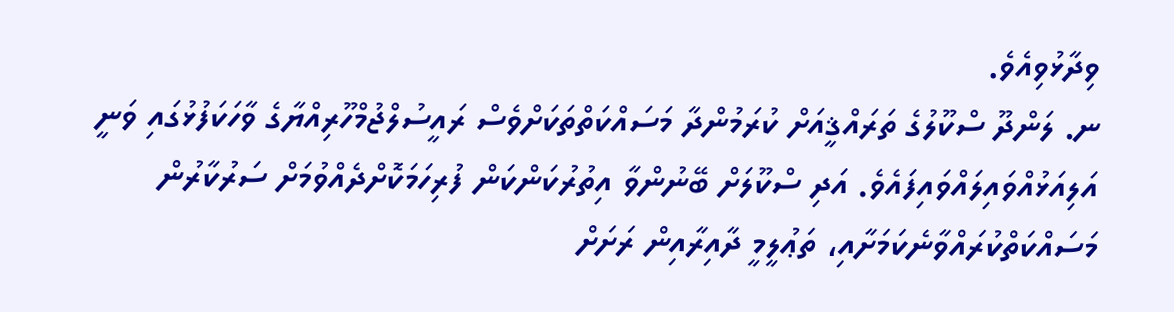ވިދާޅުވިއެވެ.
ނ. ލަންދޫ ސްކޫލުގެ ތަރައްޤީއަށް ކުރަމުންދާ މަސައްކަތްތަކަށްވެސް ރައީސުލްޖުމްހޫރިއްޔާގެ ވާހަކަފުޅުގައި ވަނީ އަލިއަޅުއްވައިލައްވައިފައެވެ. އަދި ސްކޫލަށް ބޭނުންވާ އިތުރުކަންކަން ފުރިހަމަކޮށްދެއްވުމަށް ސަރުކާރުން މަސައްކަތްކުރައްވާނެކަމަށާއި، ތަޢުލީމީ ދާއިރާއިން ރަށަށް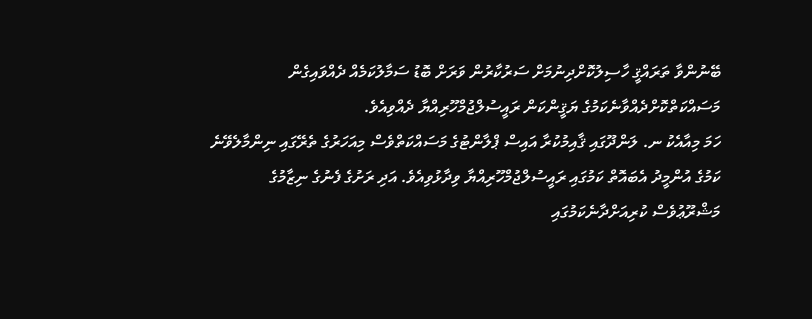ބޭނުންވާ ތަރައްޤީ ހާސިލުކޮށްދިނުމަށް ސަރުކާރުން ވަރަށް ބޮޑު ސަމާލުކަމެއް ދެއްވައިގެން މަސައްކަތްކޮށްދެއްވާނެކަމުގެ ޔަޤީންކަން ރައީސުލްޖުމްހޫރިއްޔާ ދެއްވިއެވެ.
ހަމަ މިއާއެކު ނ. ލަންދޫގައި ޤާއިމުކުރާ އައިސް ޕްލާންޓުގެ މަސައްކަތްވެސް މިއަހަރުގެ ތެރޭގައި ނިންމާލެވޭނެ ކަމުގެ އުންމީދު އެބައޮތް ކަމުގައި ރައީސުލްޖުމްހޫރިއްޔާ ވިދާޅުވިއެވެ. އަދި ރަށުގެ ފެނުގެ ނިޒާމުގެ މަޝްރޫޢުވެސް ކުރިއަށްދާނެކަމުގައި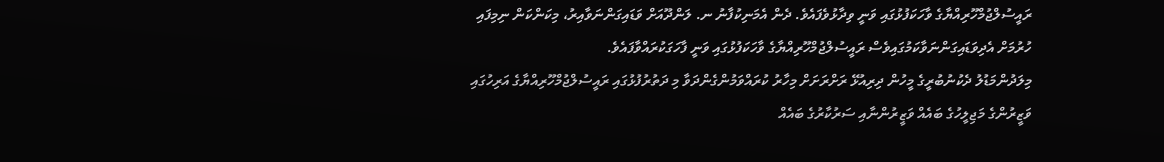ރައީސުލްޖުމްހޫރިއްޔާގެ ވާހަކަފުޅުގައި ވަނީ ވިދާޅުވެފައެވެ. ދެން އެމަނިކުފާނު ނ. ލަންދޫއަށް ވަޑައިގަންނަވާއިރު، މިކަންކަން ނިމިފައި ހުރުމަށް އެދިވަޑައިގަންނަވާކަމުގައިވެސް ރައީސުލްޖުމްހޫރިއްޔާގެ ވާހަކަފުޅުގައި ވަނީ ފާހަގަކުރައްވާފައެވެ.
މިލަދުންމަޑުލު ދެކުނުބުރީގެ މީހުން ދިރިއުޅޭ ރަށްރަށަށް މިހާރު ކުރައްވަމުންގެންދަވާ މި ދަތުރުފުޅުގައި ރައީސުލްޖުމްހޫރިއްޔާގެ އަރިހުގައި ވަޒީރުންގެ މަޖިލީހުގެ ބައެއް ވަޒީރުންނާއި ސަރުކާރުގެ ބައެއް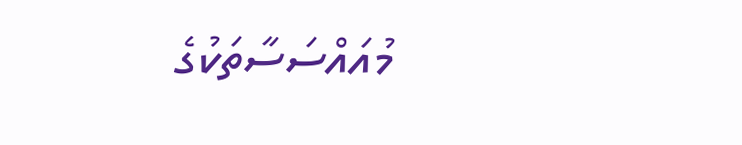މުއައްސަސާތަކުގެ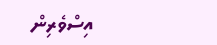އިސްވެރިން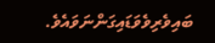ބައިވެރިވެވަޑައިގަންނަވައެވެ.